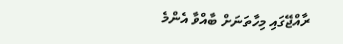ރާއްޖޭގައި މިހާތަނަށް ބާއްވާ އެންމެ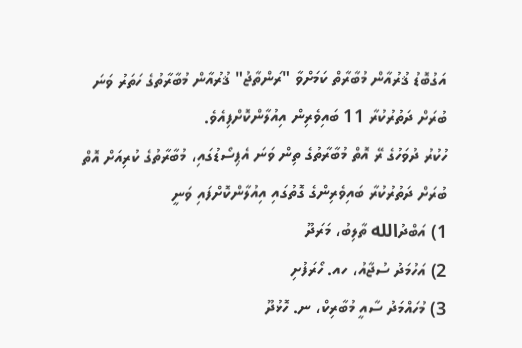އަގުބޮޑު ޤުރުއާން މުބާރާތް ކަމަށްވާ "ރަންތާޖު" ޤުރުއާން މުބާރާތުގެ ހަތަރު ވަނަ ބުރަށް ދަތުރުކުރާ 11 ބައިވެރިން އިއުލާންކޮށްފިއެވެ.
ހުކުރު ދުވަހުގެ ރޭ އޮތް މުބާރާތުގެ ތިން ވަނަ އެޕިސޯޑުގައި، މުބާރާތުގެ ކުރިއަށް އޮތް ބުރަށް ދަތުރުކުރާ ބައިވެރިންގެ ގޮތުގައި އިއުލާންކޮށްފައި ވަނީ
1) އަބްދުالله ތާލިބު، މަރަދޫ
2) އަހުމަދު ސުޖާއު، ހއ. ހޯރަފުށި
3) މުހައްމަދު ސާއީ މުބާރިކް، ނ. ހޮޅުދޫ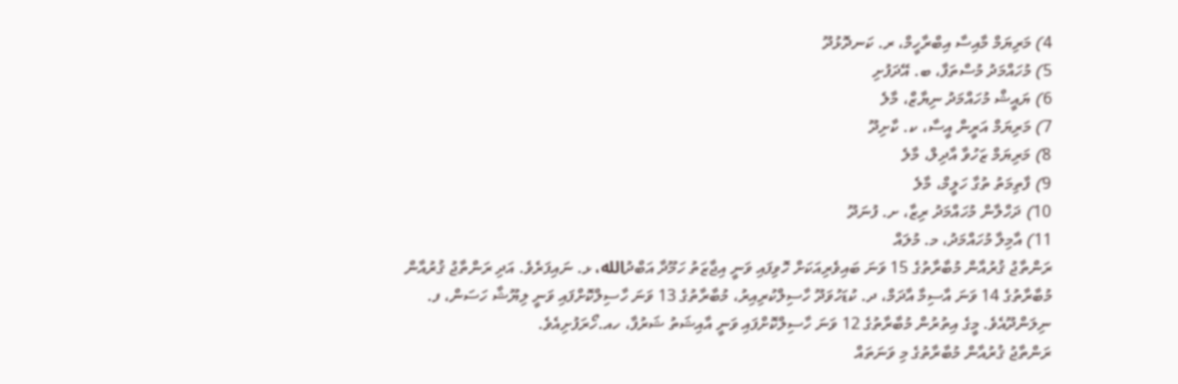4) މަރިޔަމް މާއިސާ އިބްރާހީމް، ރ. ކަނދޮޅުދޫ
5) މުހައްމަދު މުސްތަފާ، ބ. އޭދަފުށި
6) ޔައީޝް މުހައްމަދު ނިޔާޒް، މާލެ
7) މަރިޔަމް އަރީން އީސާ، ކ. ކާށިދޫ
8) މަރިޔަމް ޒަހުވާ އާދިލް، މާލެ
9) ފާތިމަތު ތުގާ ހަލީމް، މާލެ
10) ދަހްލާން މުހައްމަދު ރިޒާ، ށ. ފުނަދޫ
11) އާމިލާ މުހައްމަދު، މ. މުލައް
ރަންތާޖު ޤުރުއާން މުބާރާތުގެ 15 ވަނަ ބައިވެރިއަކަށް ހޮވިފައި ވަނީ އިޖާޒަތު ހަމޫދާ އަބްދުالله، ޅ. ނައިފަރެވެ. އަދި ރަންތާޖު ޤުރުއާން މުބާރާތުގެ 14 ވަނަ އާސިމާ އާދަމް، ދ. ކުޑަހުވަދޫ ހާސިލްކުރިއިރު، މުބާރާތުގެ 13 ވަނަ ހާސިލްކޮށްފައި ވަނީ ލިޔޫޝާ ހަސަން، ފ. ނިލަންދޫއެވެ. މީގެ އިތުރުން މުބާރާތުގެ 12 ވަނަ ހާސިލްކޮށްފައި ވަނީ އާއިޝަތު ޝަރުފާ، ހއ.ހޯރަފުށިއެވެ.
ރަންތާޖު ޤުރުއާން މުބާރާތުގެ މި ވަނަތައް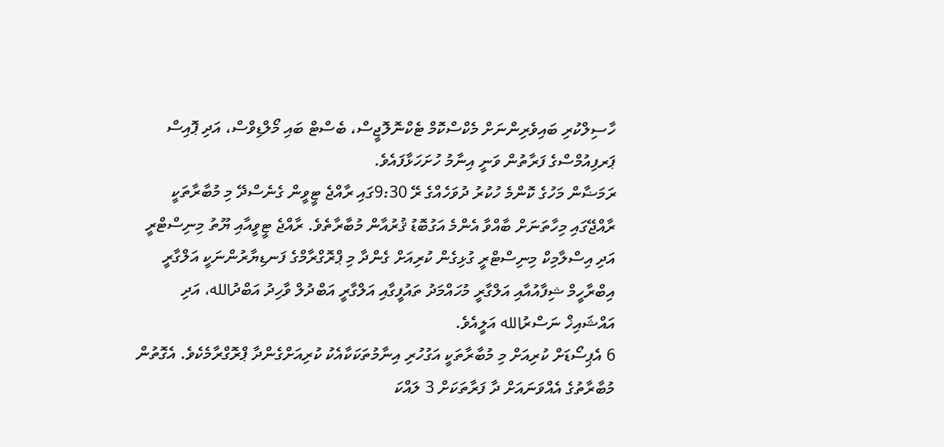ހާސިލްކުރި ބައިވެރިންނަށް މެކްސްކޮމް ޓެކްނޮލޮޖީސް، ބެސްޓް ބައި މޯލްޑިވްސް، އަދި ޕޮއިސް ޕަރފިއުމްސްގެ ފަރާތުން ވަނީ އިނާމު ހުށަހަޅާފައެވެ.
ރަމަޟާން މަހުގެ ކޮންމެ ހުކުރު ދުވަހެއްގެ ރޭ 9:30ގައި ރާއްޖެ ޓީވީން ގެނެސްދޭ މި މުބާރާތަކީ ރާއްޖޭގައި މިހާތަނަށް ބާއްވާ އެންމެ އަގުބޮޑު ޤުރުއާން މުބާރާތެވެ. ރާއްޖެ ޓީވީއާއި ޔޫތު މިނިސްޓްރީ އަދި އިސްލާމިކް މިނިސްޓްރީ ގުޅިގެން ކުރިއަށް ގެންދާ މި ޕްރޮގްރާމްގެ ފަނޑިޔާރުންނަކީ އަލްގާރީ އިބްރާހީމް ޝިފާއުއާއި އަލްގާރީ މުހައްމަދު ތައުފީގާއި އަލްގާރީ އަބްދުލް ވާހިދު އަބްދުالله، އަދި އައްޝައިޚް ނަސްރުالله އަލީއެވެ.
6 އެޕިސޯޑަށް ކުރިއަށް މި މުބާރާތަކީ އަގުހުރި އިނާމުތަކަކާއެކު ކުރިއަށްގެންދާ ޕްރޮގްރާމެކެވެ. އެގޮތުން މުބާރާތުގެ އެއްވަނައަށް ދާ ފަރާތަކަށް 3 ލައްކަ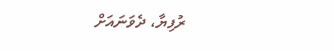ރުފިޔާ، ދެވަނައަށް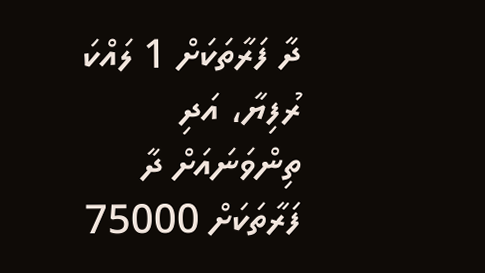ދާ ފަރާތަކަށް 1 ލައްކަ ރުފިޔާ، އަދި ތިންވަނައަށް ދާ ފަރާތަކަށް 75000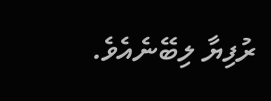ރުފިޔާ ލިބޭނެއެވެ.